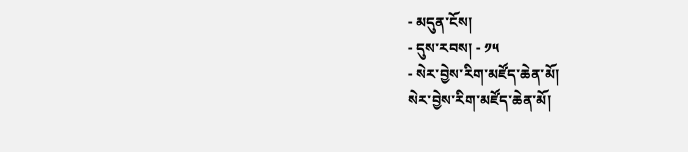- མདུན་ངོས།
- དུས་རབས། - ༡༥
- སེར་བྱེས་རིག་མཛོད་ཆེན་མོ།
སེར་བྱེས་རིག་མཛོད་ཆེན་མོ།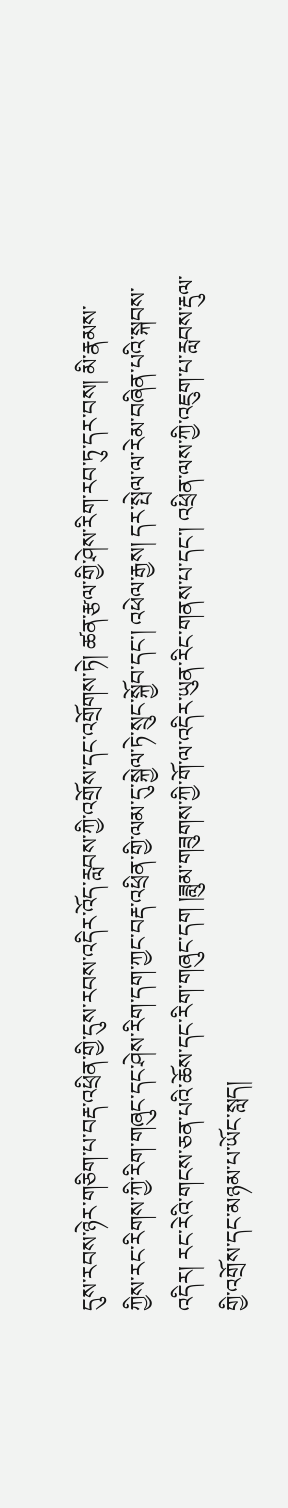དུས་རབས་ཉེར་གཅིག་པ་བརྡ་འཕྲིན་གྱི་དུས་རབས་འདིར་འོད་རླབས་ཀྱི་འགྲོས་དང་འགྲོགས་ཏེ། ཚན་རྩལ་གྱི་ཤེས་རིག་རབ་ཏུ་དར་བས། མི་རྣམས་ཀྱིས་རང་རིགས་ཀྱི་རིག་གཞུང་དང་ཤེས་རིག་དག་ཀྱང་བརྡ་འཕྲིན་གྱི་ལམ་དུ་སྐྱེལ་ཏེ་སྲུང་སྐྱོབ་དང་། འཕེལ་རྒྱས། དར་སྤེལ་ལ་རེམ་བཞིན་པའི་སྐབས་འདིར། རང་རེའི་གངས་ཅན་པའི་ཆོས་དང་རིག་གཞུང་དག །ཟླུམ་གཟུགས་ཀྱི་གོ་ལ་འདིར་ཡུན་རིང་གནས་པ་དང་། འཕྲིན་ལས་ཀྱི་འཇུག་པ་རླབས་རྡུལ་གྱི་འགྲོས་དང་མཉམ་པ་ཡོང་སླད།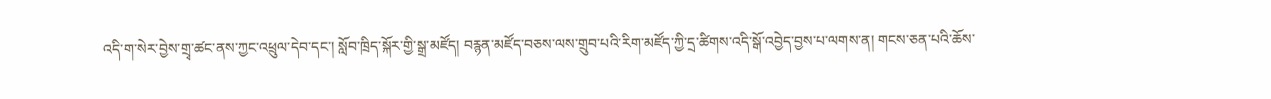འདི་ག་སེར་བྱེས་གྲྭ་ཚང་ནས་ཀྱང་འཕྲུལ་དེབ་དང་། སློབ་ཁྲིད་སྐོར་གྱི་སྒྲ་མཛོད། བརྙན་མཛོད་བཅས་ལས་གྲུབ་པའི་རིག་མཛོད་ཀྱི་དྲ་ཚིགས་འདི་སྒོ་འབྱེད་བྱས་པ་ལགས་ན། གངས་ཅན་པའི་ཆོས་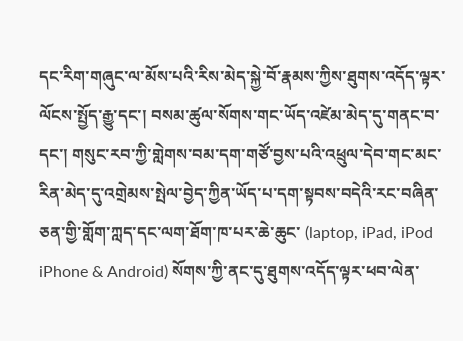དང་རིག་གཞུང་ལ་མོས་པའི་རིས་མེད་སྐྱེ་བོ་རྣམས་ཀྱིས་ཐུགས་འདོད་ལྟར་ལོངས་སྤྱོད་རྒྱུ་དང་། བསམ་ཚུལ་སོགས་གང་ཡོད་འཛེམ་མེད་དུ་གནང་བ་དང་། གསུང་རབ་ཀྱི་གླེགས་བམ་དག་གཙོ་བྱས་པའི་འཕྲུལ་དེབ་གང་མང་རིན་མེད་དུ་འགྲེམས་སྤེལ་བྱེད་ཀྱིན་ཡོད་པ་དག་སྟབས་བདེའི་རང་བཞིན་ཅན་གྱི་གློག་ཀླད་དང་ལག་ཐོག་ཁ་པར་ཆེ་ཆུང་ (laptop, iPad, iPod iPhone & Android) སོགས་ཀྱི་ནང་དུ་ཐུགས་འདོད་ལྟར་ཕབ་ལེན་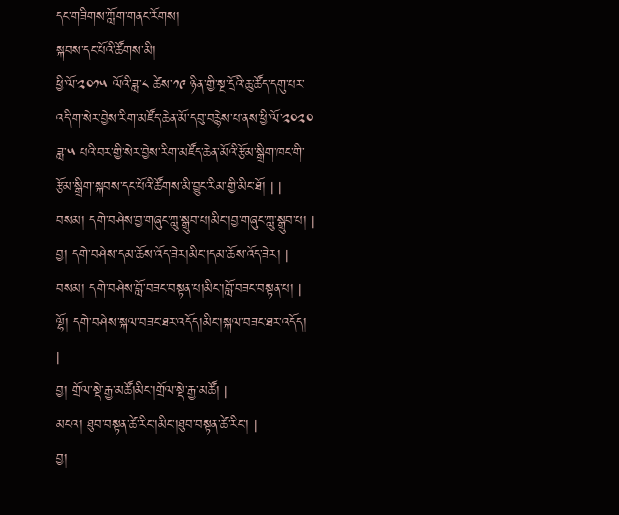དང་གཟིགས་ཀློག་གནང་རོགས།
སྐབས་དང་པོའི་ཚོགས་མི།
ཕྱི་ལོ་༢༠༡༥ ལོའི་ཟླ་༨ ཚེས་༡༩ ཉིན་གྱི་སྔ་དྲོའི་ཆུ་ཚོད་དགུ་པར་འདི་ག་སེར་བྱེས་རིག་མཛོད་ཆེན་མོ་དབུ་བརྙེས་པ་ནས་ཕྱི་ལོ་༢༠༢༠ ཟླ་༥ པའི་བར་གྱི་སེར་བྱེས་རིག་མཛོད་ཆེན་མོའི་རྩོམ་སྒྲིག་ཁང་གི་རྩོམ་སྒྲིག་སྐབས་དང་པོའི་ཚོགས་མི་བྱུང་རིམ་གྱི་མིང་ཐོ། | |
བསམ། དགེ་བཤེས་བྱ་གཞུང་ཀླུ་སྒྲུབ་པ།མིང་།བྱ་གཞུང་ཀླུ་སྒྲུབ་པ། |
བྱ། དགེ་བཤེས་དམ་ཆོས་འོད་ཟེར།མིང་།དམ་ཆོས་འོད་ཟེར། |
བསམ། དགེ་བཤེས་བློ་བཟང་བསྟན་པ།མིང་།བློ་བཟང་བསྟན་པ། |
ལྷོ། དགེ་བཤེས་སྐལ་བཟང་ཐར་འདོད།མིང་།སྐལ་བཟང་ཐར་འདོད། |
བྱ། གྲོལ་སྡེ་རྒྱ་མཚོ།མིང་།གྲོལ་སྡེ་རྒྱ་མཚོ། |
མངའ། ཐུབ་བསྟན་ཚེ་རིང་།མིང་།ཐུབ་བསྟན་ཚེ་རིང་། |
བྱ།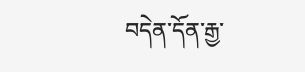བདེན་དོན་རྒྱ་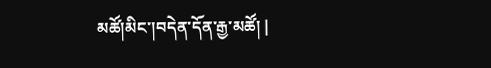མཚོ།མིང་།བདེན་དོན་རྒྱ་མཚོ། |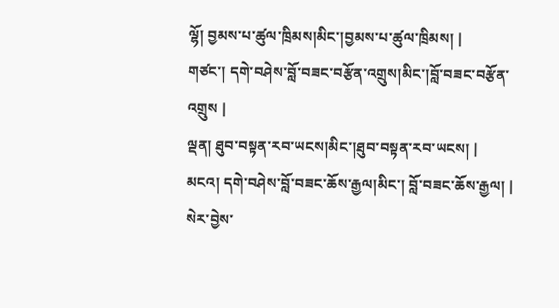ལྷོ། བྱམས་པ་ཚུལ་ཁྲིམས།མིང་།བྱམས་པ་ཚུལ་ཁྲིམས། |
གཙང་། དགེ་བཤེས་བློ་བཟང་བརྩོན་འགྲུས།མིང་།བློ་བཟང་བརྩོན་འགྲུས |
ལྡན། ཐུབ་བསྟན་རབ་ཡངས།མིང་།ཐུབ་བསྟན་རབ་ཡངས། |
མངའ། དགེ་བཤེས་བློ་བཟང་ཆོས་རྒྱལ།མིང་། བློ་བཟང་ཆོས་རྒྱལ། |
སེར་བྱེས་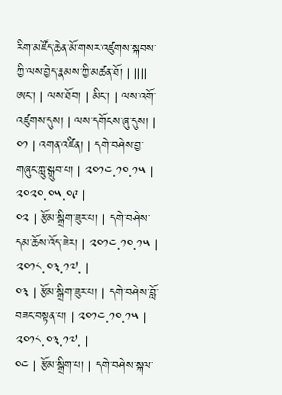རིག་མཛོད་ཆེན་མོ་གསར་འཛུགས་སྐབས་ཀྱི་ལས་བྱེད་རྣམས་ཀྱི་མཚན་ཐོ། | ||||
ཨང་། | ལས་ཐོབ། | མིང་། | ལས་འགོ་འཛུགས་དུས། | ལས་དགོངས་ཞུ་དུས། |
༠༡ | འགན་འཛིན། | དགེ་བཤེས་བྱ་གཞུང་ཀླུ་སྒྲུབ་པ། | ༢༠༡༤.༡༠.༡༥ | ༢༠༢༠.༠༥.༠༩ |
༠༢ | རྩོམ་སྒྲིག་ཟུར་པ། | དགེ་བཤེས་དམ་ཆོས་འོད་ཟེར། | ༢༠༡༤.༡༠.༡༥ | ༢༠༡༨.༠༣.༡༧. |
༠༣ | རྩོམ་སྒྲིག་ཟུར་པ། | དགེ་བཤེས་བློ་བཟང་བསྟན་པ། | ༢༠༡༤.༡༠.༡༥ | ༢༠༡༨.༠༣.༡༧. |
༠༤ | རྩོམ་སྒྲིག་པ། | དགེ་བཤེས་སྐལ་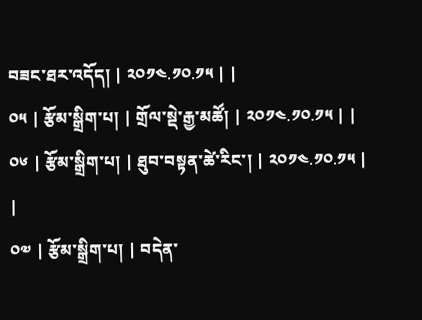བཟང་ཐར་འདོད། | ༢༠༡༤.༡༠.༡༥ | |
༠༥ | རྩོམ་སྒྲིག་པ། | གྲོལ་སྡེ་རྒྱ་མཚོ། | ༢༠༡༤.༡༠.༡༥ | |
༠༦ | རྩོམ་སྒྲིག་པ། | ཐུབ་བསྟན་ཚེ་རིང་། | ༢༠༡༤.༡༠.༡༥ | |
༠༧ | རྩོམ་སྒྲིག་པ། | བདེན་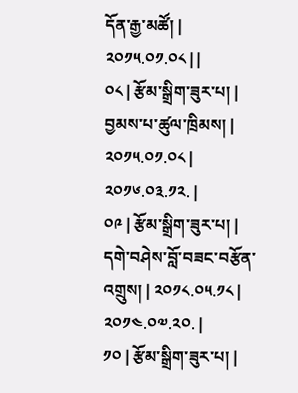དོན་རྒྱ་མཚོ། | ༢༠༡༥.༠༡.༠༨ | |
༠༨ | རྩོམ་སྒྲིག་ཟུར་པ། | བྱམས་པ་ཚུལ་ཁྲིམས། | ༢༠༡༥.༠༡.༠༨ | ༢༠༡༦.༠༣.༡༢. |
༠༩ | རྩོམ་སྒྲིག་ཟུར་པ། | དགེ་བཤེས་བློ་བཟང་བརྩོན་འགྲུས། | ༢༠༡༨.༠༥.༡༨ | ༢༠༡༤.༠༧.༢༠. |
༡༠ | རྩོམ་སྒྲིག་ཟུར་པ། |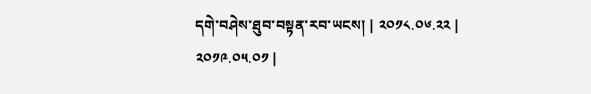དགེ་བཤེས་ཐུབ་བསྟན་རབ་ཡངས། | ༢༠༡༨.༠༦.༢༢ | ༢༠༡༩.༠༥.༠༡ |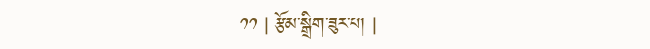༡༡ | རྩོམ་སྒྲིག་ཟུར་པ། |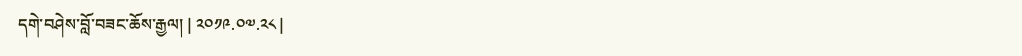དགེ་བཤེས་བློ་བཟང་ཆོས་རྒྱལ། | ༢༠༡༩.༠༧.༢༨ |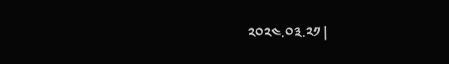༢༠༢༤.༠༣.༢༡ |